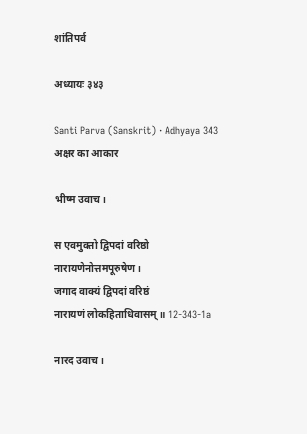शांतिपर्व

अध्यायः ३४३

Santi Parva (Sanskrit) · Adhyaya 343
अक्षर का आकार

भीष्म उवाच।

स एवमुक्तो द्विपदां वरिष्ठो
नारायणेनोत्तमपूरुषेण।
जगाद वाक्यं द्विपदां वरिष्ठं
नारायणं लोकहिताधिवासम्॥ 12-343-1a

नारद उवाच।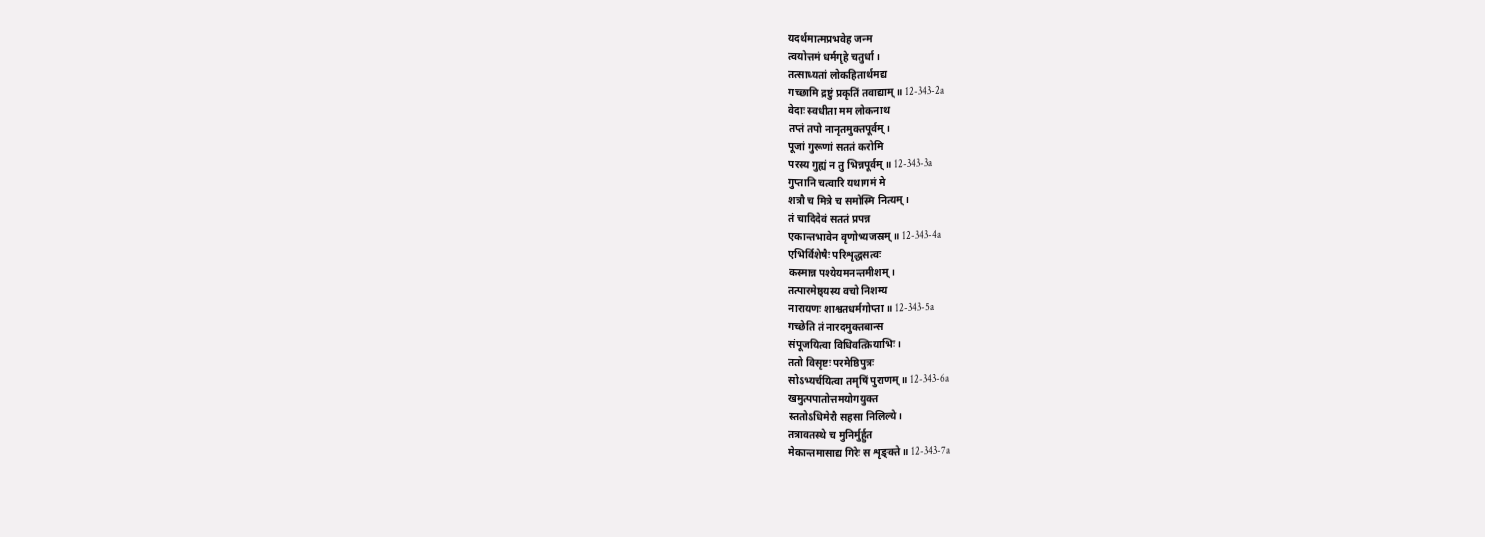यदर्थमात्मप्रभवेह जन्म
त्वयोत्तमं धर्मगृहे चतुर्धा।
तत्साध्यतां लोकहितार्थमद्य
गच्छामि द्रष्टुं प्रकृतिं तवाद्याम्॥ 12-343-2a
वेदाः स्वधीता मम लोकनाथ
तप्तं तपो नानृतमुक्तपूर्वम्।
पूजां गुरूणां सततं करोमि
परस्य गुह्यं न तु भिन्नपूर्वम्॥ 12-343-3a
गुप्तानि चत्वारि यथागमं मे
शत्रौ च मित्रे च समोस्मि नित्यम्।
तं चादिदेवं सततं प्रपन्न
एकान्तभावेन वृणोभ्यजस्रम्॥ 12-343-4a
एभिर्विशेषैः परिशृद्धसत्वः
कस्मान्न पश्येयमनन्तमीशम्।
तत्पारमेष्ठ्यस्य वचो निशम्य
नारायणः शाश्वतधर्मगोप्ता॥ 12-343-5a
गच्छेति तं नारदमुक्तबान्स
संपूजयित्वा विधिवत्क्रियाभिः।
ततो विसृष्टः परमेष्ठिपुत्रः
सोऽभ्यर्चयित्वा तमृषिं पुराणम्॥ 12-343-6a
खमुत्पपातोत्तमयोगयुक्त
स्ततोऽधिमेरौ सहसा निलिल्ये।
तत्रावतस्थे च मुनिर्मुर्हुत
मेकान्तमासाद्य गिरेः स शृङ्क्ते॥ 12-343-7a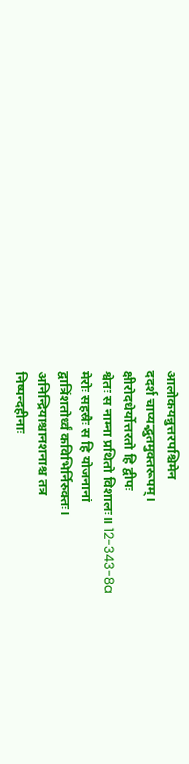आलोकयन्नुत्तरपश्चिमेन
ददर्श चाप्यद्भुतमुक्तरूपम्।
क्षीरोदधेर्योत्तरतो हि द्वीपः
श्वेतः स नाम्ना प्रथितो विशालः॥ 12-343-8a
मेरोः सहस्रैः स हि योजनानां
द्वात्रिंशतोर्ध्वं कविभिर्निरुक्तः।
अनिन्द्रियाश्चानशनाश्च तत्र
निष्पन्दहीनाः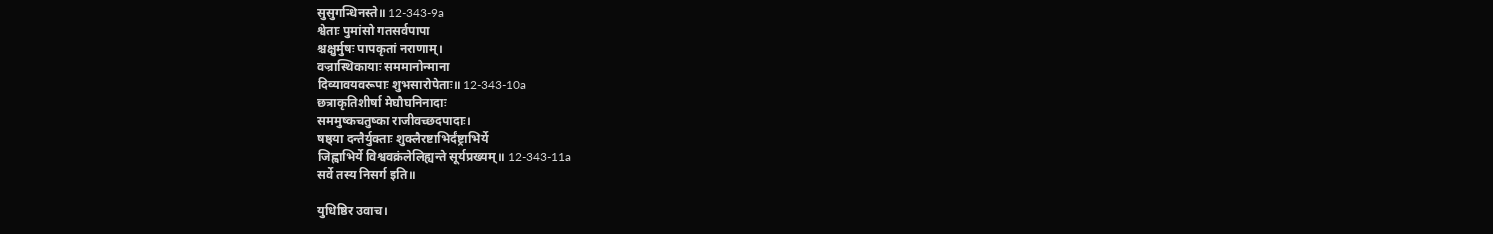सुसुगन्धिनस्ते॥ 12-343-9a
श्वेताः पुमांसो गतसर्वपापा
श्चक्षुर्मुषः पापकृतां नराणाम्।
वज्रास्थिकायाः सममानोन्माना
दिव्यावयवरूपाः शुभसारोपेताः॥ 12-343-10a
छत्राकृतिशीर्षा मेघौघनिनादाः
सममुष्कचतुष्का राजीवच्छदपादाः।
षष्ठ्या दन्तैर्युक्ताः शुक्लैरष्टाभिर्दंष्ट्राभिर्ये
जिह्वाभिर्ये विश्ववक्रंलेलिह्यन्ते सूर्यप्रख्यम्॥ 12-343-11a
सर्वे तस्य निसर्ग इति॥

युधिष्ठिर उवाच।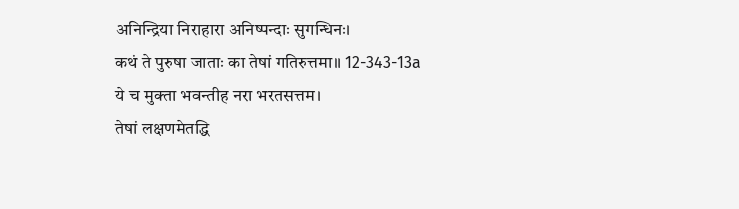अनिन्द्रिया निराहारा अनिष्पन्दाः सुगन्धिनः।
कथं ते पुरुषा जाताः का तेषां गतिरुत्तमा॥ 12-343-13a
ये च मुक्ता भवन्तीह नरा भरतसत्तम।
तेषां लक्षणमेतद्धि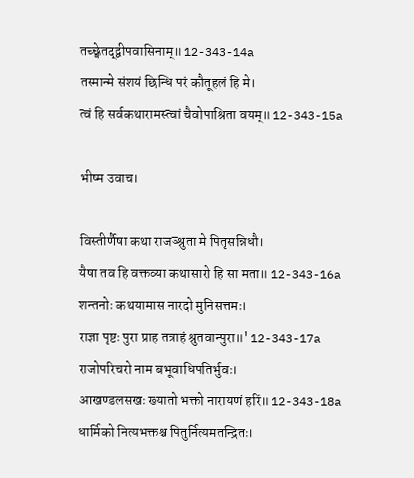तच्छ्वेतद्द्वीपवासिनाम्॥ 12-343-14a
तस्मान्मे संशयं छिन्धि परं कौतूहलं हि मे।
त्वं हि सर्वकथारामस्त्वां चैवोपाश्रिता वयम्॥ 12-343-15a

भीष्म उवाच।

विस्तीर्णैषा कथा राजञ्श्रुता मे पितृसन्निधौ।
यैषा तव हि वक्तव्या कथासारो हि सा मता॥ 12-343-16a
शन्तनोः कथयामास नारदो मुनिसत्तमः।
राज्ञा पृष्टः पुरा प्राह तत्राहं श्रुतवान्पुरा॥' 12-343-17a
राजोपरिचरो नाम बभूवाधिपतिर्भुवः।
आखण्‍डलसखः ख्यातो भक्तो नारायणं हरिं॥ 12-343-18a
धार्मिको नित्यभक्तश्च पितुर्नित्यमतन्द्रितः।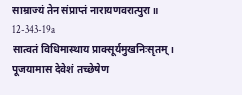साम्राज्यं तेन संप्राप्तं नारायणवरात्पुरा॥ 12-343-19a
सात्वतं विधिमास्थाय प्राक्सूर्यमुखनिःसृतम्।
पूजयामास देवेशं तच्छेषेण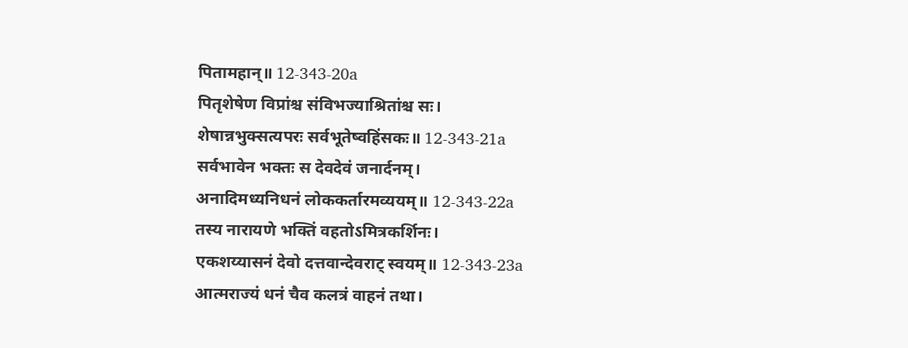पितामहान्॥ 12-343-20a
पितृशेषेण विप्रांश्च संविभज्याश्रितांश्च सः।
शेषान्नभुक्सत्यपरः सर्वभूतेष्वहिंसकः॥ 12-343-21a
सर्वभावेन भक्तः स देवदेवं जनार्दनम्।
अनादिमध्यनिधनं लोककर्तारमव्ययम्॥ 12-343-22a
तस्य नारायणे भक्तिं वहतोऽमित्रकर्शिनः।
एकशय्यासनं देवो दत्तवान्देवराट् स्वयम्॥ 12-343-23a
आत्मराज्यं धनं चैव कलत्रं वाहनं तथा।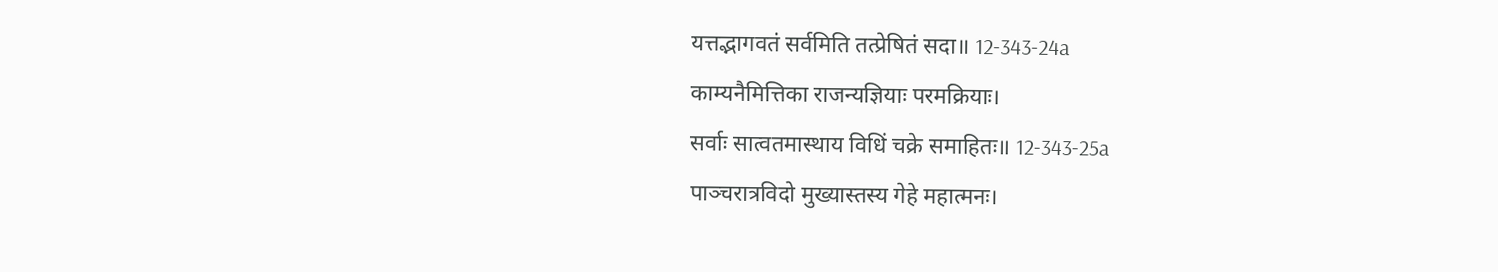यत्तद्भागवतं सर्वमिति तत्प्रेषितं सदा॥ 12-343-24a
काम्यनैमित्तिका राजन्यज्ञियाः परमक्रियाः।
सर्वाः सात्वतमास्थाय विधिं चक्रे समाहितः॥ 12-343-25a
पाञ्चरात्रविदो मुख्यास्तस्य गेहे महात्मनः।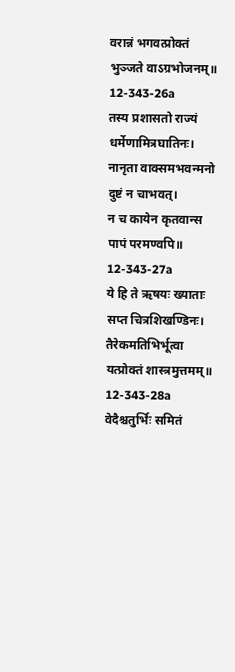वरान्नं भगवत्प्रोक्तं भुञ्जते वाऽग्रभोजनम्॥ 12-343-26a
तस्य प्रशासतो राज्यं धर्मेणामित्रघातिनः।
नानृता वाक्समभवन्मनो दुष्टं न चाभवत्।
न च कायेन कृतवान्स पापं परमण्वपि॥ 12-343-27a
ये हि ते ऋषयः ख्याताः सप्त चित्रशिखण्डिनः।
तैरेकमतिभिर्भूत्वा यत्प्रोक्तं शास्त्रमुत्तमम्॥ 12-343-28a
वेदैश्चतुर्भिः समितं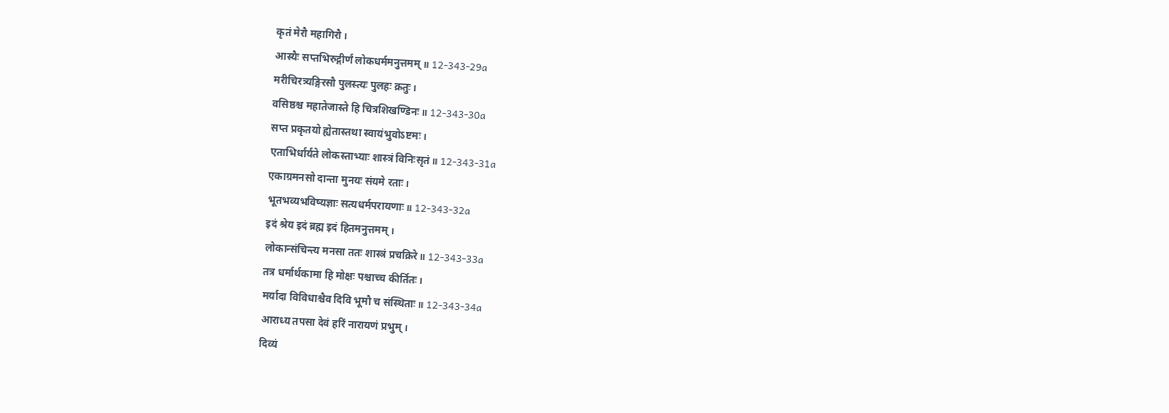कृतं मेरौ महागिरौ।
आस्यैः सप्तभिरुद्गीर्णं लोकधर्ममनुत्तमम्॥ 12-343-29a
मरीचिरत्र्यङ्गिरसौ पुलस्त्यः पुलहः क्रतुः।
वसिष्ठश्च महातेजास्ते हि चित्रशिखण्डिनः॥ 12-343-30a
सप्त प्रकृतयो ह्येतास्तथा स्वायंभुवोऽष्टमः।
एताभिर्धार्यते लोकस्ताभ्याः शास्त्रं विनिःसृतं॥ 12-343-31a
एकाग्रमनसो दान्ता मुनयः संयमे रताः।
भूतभव्यभविष्यज्ञाः सत्यधर्मपरायणाः॥ 12-343-32a
इदं श्रेय इदं ब्रह्म इदं हितमनुत्तमम्।
लोकान्संचिन्त्य मनसा ततः शास्त्रं प्रचक्रिरे॥ 12-343-33a
तत्र धर्मार्थकामा हि मोक्षः पश्चाच्च कीर्तितः।
मर्यादा विविधाश्चैव दिवि भूमौ च संस्थिताः॥ 12-343-34a
आराध्य तपसा देवं हरिं नारायणं प्रभुम्।
दिव्यं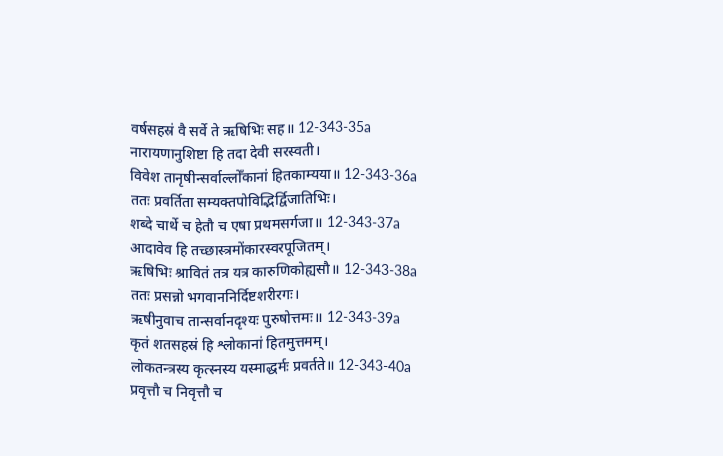वर्षसहस्रं वै सर्वे ते ऋषिभिः सह॥ 12-343-35a
नारायणानुशिष्टा हि तदा देवी सरस्वती।
विवेश तानृषीन्सर्वाल्लोँकानां हितकाम्यया॥ 12-343-36a
ततः प्रवर्तिता सम्यक्तपोविद्भिर्द्विजातिभिः।
शब्दे चार्थे च हेतौ च एषा प्रथमसर्गजा॥ 12-343-37a
आदावेव हि तच्छास्त्रमोंकारस्वरपूजितम्।
ऋषिभिः श्रावितं तत्र यत्र कारुणिकोह्यसौ॥ 12-343-38a
ततः प्रसन्नो भगवाननिर्दिष्टशरीरगः।
ऋषीनुवाच तान्सर्वानदृश्यः पुरुषोत्तमः॥ 12-343-39a
कृतं शतसहस्रं हि श्लोकानां हितमुत्तमम्।
लोकतन्त्रस्य कृत्स्नस्य यस्माद्धर्मः प्रवर्तते॥ 12-343-40a
प्रवृत्तौ च निवृत्तौ च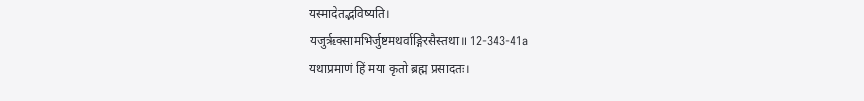यस्मादेतद्भविष्यति।
यजुर्ऋक्सामभिर्जुष्टमथर्वाङ्गिरसैस्तथा॥ 12-343-41a
यथाप्रमाणं हिं मया कृतो ब्रह्म प्रसादतः।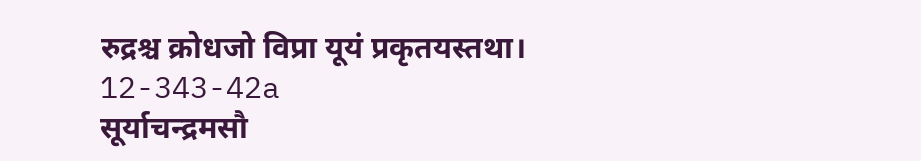रुद्रश्च क्रोधजो विप्रा यूयं प्रकृतयस्तथा। 12-343-42a
सूर्याचन्द्रमसौ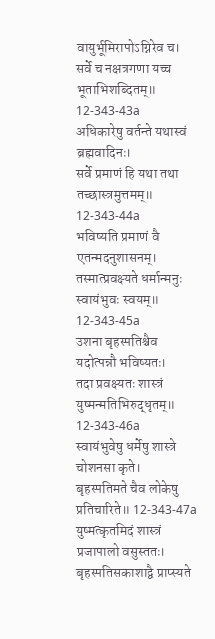वायुर्भूमिरापोऽग्निरेव च।
सर्वे च नक्षत्रगणा यच्च भूताभिशब्दितम्॥ 12-343-43a
अधिकारेषु वर्तन्ते यथास्वं ब्रह्मवादिनः।
सर्वे प्रमाणं हि यथा तथा तच्छास्त्रमुत्तमम्॥ 12-343-44a
भविष्यति प्रमाणं वै एतन्मदनुशासनम्।
तस्मात्प्रवक्ष्यते धर्मान्मनुः स्वायंभुवः स्वयम्॥ 12-343-45a
उशना बृहस्पतिश्चैव यदोत्पन्नौ भविष्यतः।
तदा प्रवक्ष्यतः शास्त्रं युष्मन्मतिभिरुद्धृतम्॥ 12-343-46a
स्वायंभुवेषु धर्मेषु शास्त्रे चोशनसा कृते।
बृहस्पतिमते चैव लोकेषु प्रतिचारिते॥ 12-343-47a
युष्मत्कृतमिदं शास्त्रं प्रजापालो वसुस्ततः।
बृहस्पतिसकाशाद्वै प्राप्स्यते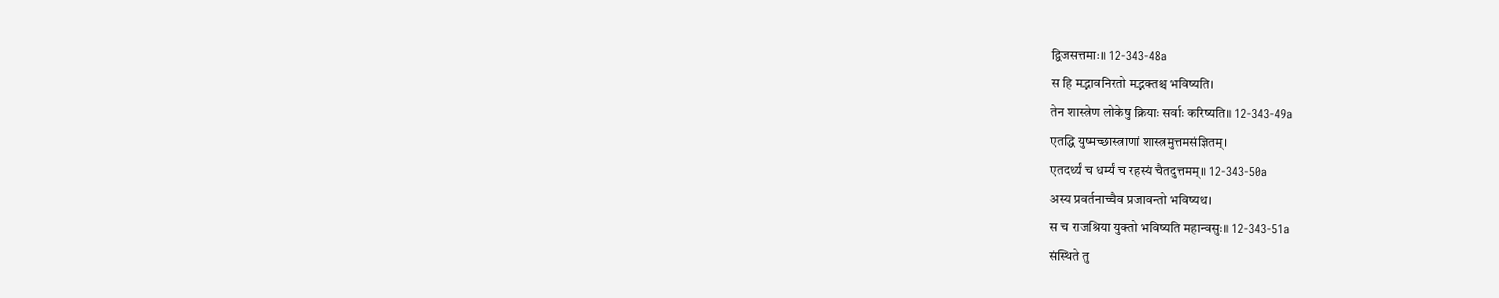द्विजसत्तमाः॥ 12-343-48a
स हि मद्भावनिरतो मद्भक्तश्च भविष्यति।
तेन शास्त्रेण लोकेषु क्रियाः सर्वाः करिष्यति॥ 12-343-49a
एतद्धि युष्मच्छास्त्राणां शास्त्रमुत्तमसंज्ञितम्।
एतदर्थ्यं च धर्म्यं च रहस्यं चैतदुत्तमम्॥ 12-343-50a
अस्य प्रवर्तनाच्चैव प्रजावन्तो भविष्यथ।
स च राजश्रिया युक्तो भविष्यति महान्वसुः॥ 12-343-51a
संस्थिते तु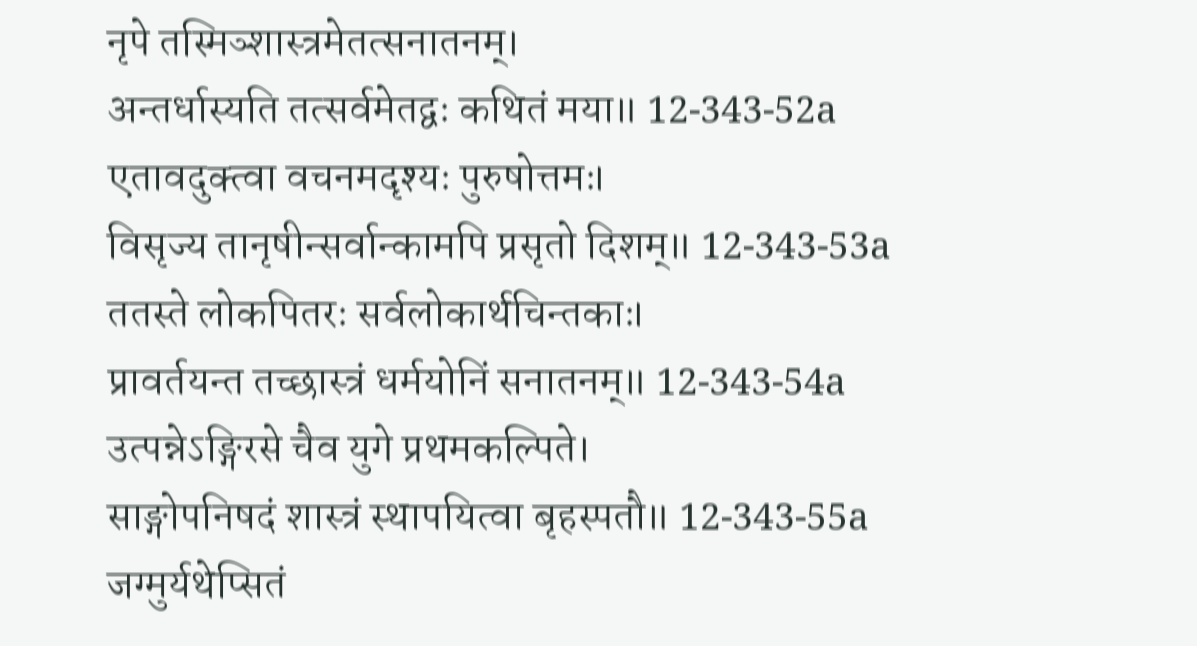नृपे तस्मिञ्शास्त्रमेतत्सनातनम्।
अन्तर्धास्यति तत्सर्वमेतद्वः कथितं मया॥ 12-343-52a
एतावदुक्त्वा वचनमदृश्यः पुरुषोत्तमः।
विसृज्य तानृषीन्सर्वान्कामपि प्रसृतो दिशम्॥ 12-343-53a
ततस्ते लोकपितरः सर्वलोकार्थचिन्तकाः।
प्रावर्तयन्त तच्छास्त्रं धर्मयोनिं सनातनम्॥ 12-343-54a
उत्पन्नेऽङ्गिरसे चैव युगे प्रथमकल्पिते।
साङ्गोपनिषदं शास्त्रं स्थापयित्वा बृहस्पतौ॥ 12-343-55a
जग्मुर्यथेप्सितं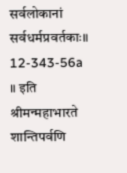सर्वलोकानां सर्वधर्मप्रवर्तकाः॥ 12-343-56a
॥ इति श्रीमन्महाभारते
शान्तिपर्वणि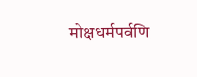मोक्षधर्मपर्वणि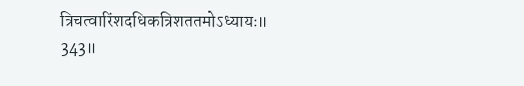त्रिचत्वारिंशदधिकत्रिशततमोऽध्यायः॥ 343॥